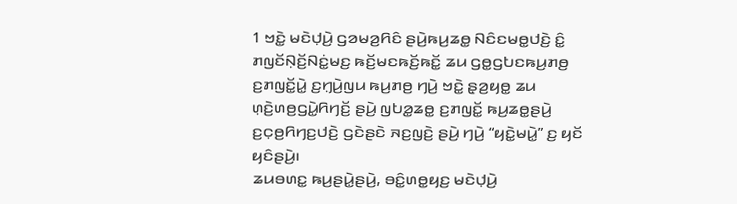1 ꤠꤢꤧ꤭ ꤗꤢꤧꤓ꤫ꤣꤧ꤬ ꤞꤤꤗꤤ꤬ꤖꤢꤨ ꤔꤣꤧ꤬ꤒꤣ꤬ꤘꤥ꤭ ꤡꤢꤨꤢꤗꤥ꤭ꤓꤢꤧ꤬ ꤢꤨ꤭ ꤊꤜꤢꤩꤡ꤫ꤢꤩ꤬ꤡꤢꤦ꤭ꤗꤢ꤬ ꤒꤢꤩ꤬ꤗꤢꤒꤢꤩ꤬ꤒꤢꤩ꤭ ꤘꤣ ꤞꤥ꤭ꤞꤝꤢꤒꤣ꤬ꤊꤥ꤬ ꤢ꤬ꤊꤜꤢꤩ꤭ꤣꤧ꤭ ꤢ꤬ꤚ꤫ꤣꤧ꤬ꤜꤣ ꤒꤣ꤬ꤊꤥ꤬ ꤚꤣꤧ꤬ ꤠꤢꤧ꤭ ꤔ꤫ꤤ꤬ꤟꤥ꤭ ꤘꤣ ꤛ꤫ꤢꤧ꤬ꤛꤥ꤬ꤞꤣꤧ꤭ꤖꤚꤢꤩ꤬ ꤔꤣꤧ꤬ ꤜꤝꤤ꤭ꤘꤥ꤭ ꤢ꤬ꤊꤜꤢꤩ꤭ ꤒꤣ꤬ꤘꤥ꤭ꤔꤣꤧ꤬ ꤢ꤬ꤍ꤫ꤥ꤬ꤖꤚꤢ꤬ꤓꤢꤧ꤬ ꤞꤢꤧꤔꤢꤧ ꤏꤢ꤬ꤜꤢꤧ꤬ ꤔꤣꤧ꤬ ꤚꤣꤧ꤬ “ꤟꤢꤧ꤭ꤗꤣꤧ꤭” ꤢ꤬ ꤟꤢꤩ ꤟꤢꤨꤔꤣꤧ꤬꤯
ꤘꤣꤋꤛꤢ꤭ ꤒꤣ꤬ꤔꤣꤧ꤭ꤔꤣꤧ꤬, ꤋꤢꤨ꤭ꤛꤥ꤭ꤟꤢ꤬ ꤗꤢꤧꤓ꤫ꤣꤧ꤬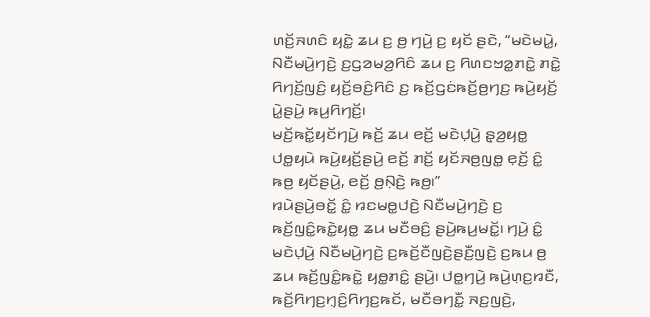ꤛꤢꤩ꤬ꤏꤛꤢꤨ ꤟꤢꤧ꤭ ꤘꤣ ꤢ꤬ ꤥ꤬ ꤚꤣꤧ꤬ ꤢ꤬ ꤟꤢꤩ ꤔꤢꤧ, “ꤗꤢꤧꤗꤣꤧ꤭, ꤡꤢꤪꤗꤣꤧ꤬ꤚꤢꤧ꤬ ꤢ꤬ꤞꤤꤗꤤ꤬ꤖꤢꤨ ꤘꤣ ꤢ꤬ ꤖꤛꤢꤠꤤ꤭ꤊꤢꤧ꤭ ꤊꤢꤧ꤭ ꤖꤚꤢꤩ꤬ꤜꤢꤨ꤬ ꤟꤢꤩ꤬ꤋꤢꤨ꤬ꤖꤢꤨ ꤢ꤬ ꤒꤢꤩ꤬ꤞꤢꤦꤒꤢꤩ꤬ꤥ꤬ꤚꤢ꤬ ꤒꤣꤧ꤬ꤟꤢꤩ꤬ ꤣꤧ꤭ꤔꤣꤧ꤬ ꤒꤣ꤬ꤖꤚꤢꤩ꤬꤯
ꤗꤢꤩ꤬ꤒꤢꤩ꤭ꤟꤢꤩꤚꤣꤧ꤬ ꤒꤢꤩ꤬ ꤘꤣ ꤕꤢꤩ꤬ ꤗꤢꤧꤓ꤫ꤣꤧ꤬ ꤔ꤫ꤤ꤬ꤟꤥ꤭ ꤓꤥ꤭ꤟꤣꤧ ꤒꤣꤧ꤬ꤟꤢꤩ꤬ꤔꤣꤧ꤬ ꤕꤢꤩ꤬ ꤊꤢꤩ꤬ ꤟꤢꤩꤏꤥ꤬ꤜꤥ꤭ ꤕ꤫ꤢꤩ꤬ ꤢꤨ꤭ ꤒꤥ꤬ ꤟꤢꤩꤔꤣꤧ꤬, ꤕꤢꤩ꤬ ꤥ꤬ꤡ꤫ꤢꤧ꤬ ꤒꤥ꤬꤯”
ꤙꤣꤧꤔꤣꤧ꤬ꤋꤢꤩ꤭ ꤢꤨ꤭ ꤙꤢꤗꤥ꤭ꤓꤢꤧ꤬ ꤡꤢꤪꤗꤣꤧ꤬ꤚꤢꤧ꤬ ꤢ꤬ ꤒꤢꤩ꤬ꤜꤢꤨ꤭ꤒꤢꤧ꤭ꤟꤥ꤭ ꤘꤣ ꤗꤢꤪꤋꤢꤨ꤬ ꤔꤣꤧ꤬ꤒꤣ꤬ꤗꤢꤩ꤭꤯ ꤚꤣꤧ꤬ ꤢꤨ꤭ ꤗꤢꤧꤓ꤫ꤣꤧ꤬ ꤡꤢꤪꤗꤣꤧ꤬ꤚꤢꤧ꤬ ꤢ꤬ꤒꤢꤩ꤬ꤢꤪꤜꤢꤧ꤬ꤔꤢꤪ꤬ꤜꤢꤧ꤬ ꤢ꤬ꤒꤣ ꤥ꤬ ꤘꤣ ꤒꤢꤩ꤬ꤜꤢꤨ꤭ꤒꤢꤧ꤭ ꤟꤥ꤭ꤊꤢꤨ꤭ ꤔꤣꤧ꤬꤯ ꤓꤥ꤭ꤚꤣꤧ꤬ ꤒꤣꤧ꤬ꤛ꤫ꤢ꤬ꤙꤢꤪ, ꤒꤢꤩ꤬ꤖꤚꤢ꤬ꤚ꤫ꤢꤨ꤬ꤖꤚꤢ꤬ꤒꤢꤩ, ꤗꤢꤪꤋꤚꤢꤪ꤭ ꤏꤢ꤬ꤜꤢꤧ꤬,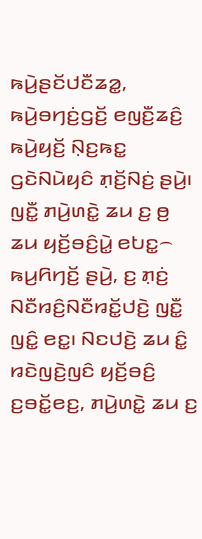ꤒꤣꤧ꤬ꤔꤢꤩꤓꤢꤪꤘꤤ꤭, ꤒꤣꤧ꤬ꤋꤚꤢꤦ꤬ꤞꤢꤩ꤬ ꤕꤜꤢꤪ꤬ꤘꤢꤨ꤬ ꤒꤣꤧ꤬ꤟꤢꤩ꤬ ꤡ꤫ꤢ꤬ꤒꤢ꤭ ꤞꤢꤧꤡꤣꤧꤟꤢꤨ ꤊ꤫ꤢꤩ꤬ꤡꤢꤦ꤬ ꤔꤣꤧ꤬꤯
ꤜꤢꤪ꤭ ꤊꤣꤧ꤬ꤛꤢꤧ꤭ ꤘꤣ ꤢ꤬ ꤥ꤬ ꤘꤣ ꤟꤢꤩ꤬ꤋꤢꤨ꤬ꤣꤧ꤭ ꤕꤝꤢ꤭꤮ ꤒꤣ꤬ꤖꤚꤢꤩ꤬ ꤔꤣꤧ꤬, ꤢ꤬ ꤊ꤫ꤢꤦ꤬ ꤡꤢꤪꤙꤢꤨ꤬ꤡꤢꤪꤙꤢꤩ꤭ꤓꤢꤧ꤬ ꤜꤢꤪ꤭ ꤜꤢꤨ꤭ ꤕꤢ꤭꤯ ꤡꤢꤓꤢꤧ꤬ ꤘꤣ ꤢꤨ꤭ ꤙꤢꤧꤜꤢꤧ꤬ꤜꤢꤨ ꤟꤢꤩ꤬ꤋꤢꤨ꤬ ꤢ꤬ꤋꤢꤩ꤭ꤕꤢ꤬, ꤊꤣꤧ꤬ꤛꤢꤧ꤭ ꤘꤣ ꤢ꤬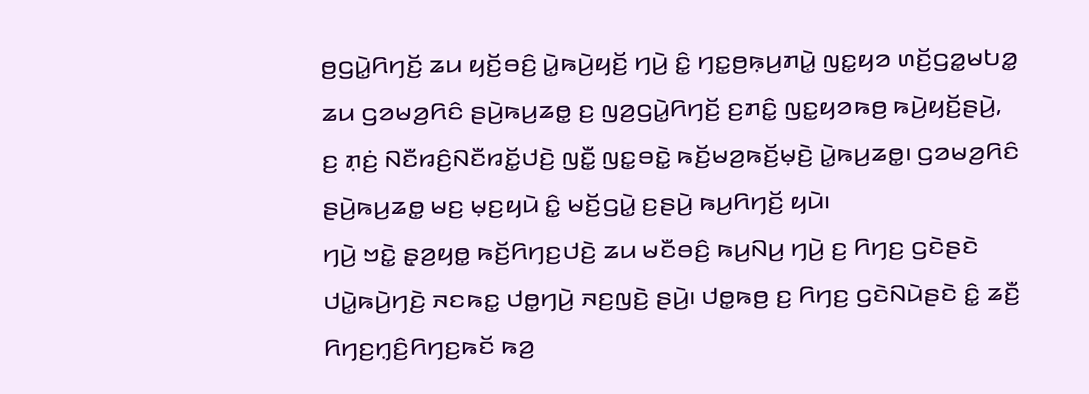ꤥ꤬ꤞꤣꤧ꤭ꤖꤚꤢꤩ꤬ ꤘꤣ ꤟꤢꤩ꤬ꤋꤢꤨ꤬ ꤣꤧ꤭ꤒꤣꤧ꤬ꤟꤢꤩ꤬ ꤚꤣꤧ꤬ ꤢꤨ꤭ ꤚꤢ꤭ꤥ꤬ꤒ꤫ꤣ꤬ꤊꤣꤧ꤭ ꤜꤢ꤭ꤟꤤ ꤛꤢꤩ꤬ꤞꤤ꤭ꤗꤝꤤ꤭ ꤘꤣ ꤞꤤꤗꤤ꤬ꤖꤢꤨ ꤔꤣꤧ꤬ꤒꤣ꤬ꤘꤥ꤭ ꤢ꤬ ꤜꤤ꤬ꤞꤣꤧ꤭ꤖꤚꤢꤩ꤬ ꤢ꤬ꤊꤢꤨ꤭ ꤜꤢ꤭ꤟꤤꤒꤥ꤬ ꤒꤣꤧ꤬ꤟꤢꤩ꤬ꤔꤣꤧ꤬, ꤢ꤬ ꤊ꤫ꤢꤦ꤬ ꤡꤢꤪꤙꤢꤨ꤬ꤡꤢꤪꤙꤢꤩ꤭ꤓꤢꤧ꤬ ꤜꤢꤪ꤭ ꤜꤢ꤭ꤋꤢꤧ꤭ ꤒꤢꤩ꤬ꤗꤤ꤬ꤒꤢꤩ꤬ꤗ꤫ꤢꤧ꤬ ꤣꤧ꤭ꤒꤣ꤬ꤘꤥ꤭꤯ ꤞꤤꤗꤤ꤬ꤖꤢꤨ ꤔꤣꤧ꤬ꤒꤣ꤬ꤘꤥ꤭ ꤗꤢ꤬ ꤗ꤫ꤢ꤬ꤟꤣꤧ ꤢꤨ꤭ ꤗꤢꤩ꤬ꤞꤣꤧ꤭ ꤢ꤬ꤔꤣꤧ꤬ ꤒꤣ꤬ꤖꤚꤢꤩ꤬ ꤟꤣꤧ꤯
ꤚꤣꤧ꤬ ꤠꤢꤧ꤭ ꤔ꤫ꤤ꤬ꤟꤥ꤭ ꤒꤢꤩ꤬ꤖꤚꤢ꤬ꤓꤢꤧ꤬ ꤘꤣ ꤗꤢꤪꤋꤢꤨ꤬ ꤒꤣ꤬ꤡꤣ꤬ ꤚꤣꤧ꤬ ꤢ꤬ ꤖꤚꤢ꤬ ꤞꤢꤧꤔꤢꤧ ꤓꤣꤧ꤭ꤒꤣꤧ꤬ꤚꤢꤧ꤬ ꤏꤢꤒꤢ꤭ ꤓꤥ꤭ꤚꤣꤧ꤬ ꤏꤢ꤬ꤜꤢꤧ꤬ ꤔꤣꤧ꤬꤯ ꤓꤥ꤭ꤒꤥ꤬ ꤢ꤬ ꤖꤚꤢ꤬ ꤞꤢꤧꤡꤣꤧꤔꤢꤧ ꤢꤨ꤭ ꤘꤢꤪ꤬ ꤖꤚꤢ꤬ꤚ꤫ꤢꤨ꤬ꤖꤚꤢ꤬ꤒꤢꤩ ꤒꤤ꤬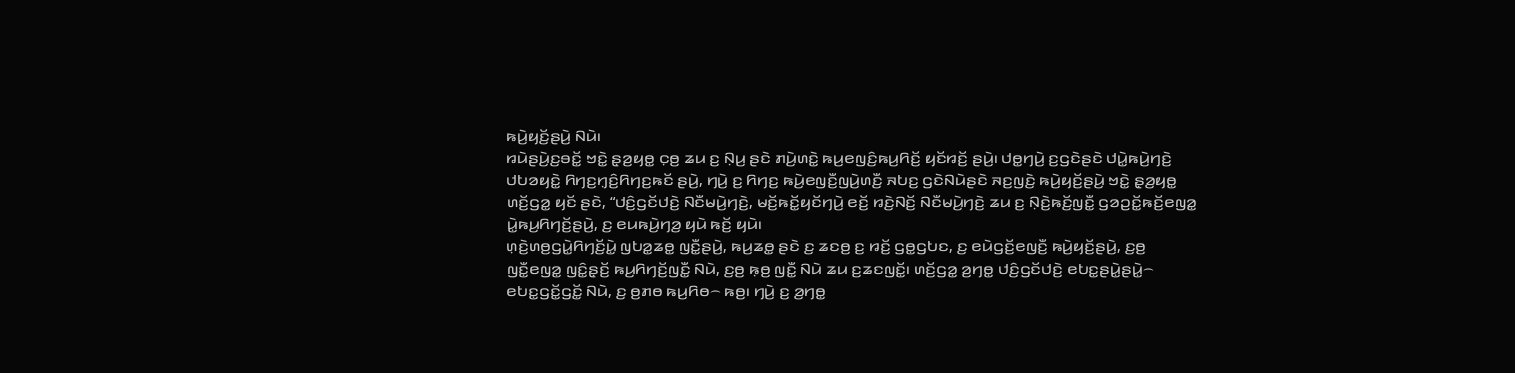ꤒꤣꤧ꤬ꤟꤢꤩ꤬ꤔꤣꤧ꤬ ꤡꤣꤧ꤯
ꤙꤣꤧꤔꤣꤧ꤬ꤢ꤬ꤋꤢꤩ꤭ ꤠꤢꤧ꤭ ꤔ꤫ꤤ꤬ꤟꤥ꤭ ꤍ꤫ꤥ꤬ ꤘꤣ ꤢ꤬ ꤡ꤫ꤣ꤬ ꤔꤢꤧ ꤊꤣꤧ꤬ꤛꤢꤧ꤭ ꤒꤣ꤬ꤕꤜꤢꤨ꤬ꤒꤣ꤬ꤖꤢꤩ꤬ ꤟꤢꤩꤙꤢꤩ꤬ ꤔꤣꤧ꤬꤯ ꤓꤥ꤭ꤚꤣꤧ꤬ ꤢ꤬ꤞꤢꤧꤔꤢꤧ ꤓꤣꤧ꤭ꤒꤣꤧ꤬ꤚꤢꤧ꤬ ꤓꤝꤤꤟꤢꤧ꤭ ꤖꤚꤢ꤬ꤚ꤫ꤢꤨ꤬ꤖꤚꤢ꤬ꤒꤢꤩ ꤔꤣꤧ꤬, ꤚꤣꤧ꤬ ꤢ꤬ ꤖꤚꤢ꤬ ꤒꤣꤧ꤬ꤕꤜꤢꤪ꤬ꤜꤣꤧ꤬ꤛꤢꤪ꤬ ꤏꤝꤢ꤬ ꤞꤢꤧꤡꤣꤧꤔꤢꤧ ꤏꤢ꤬ꤜꤢꤧ꤬ ꤒꤣꤧ꤬ꤟꤢꤩ꤬ꤔꤣꤧ꤬ ꤠꤢꤧ꤭ ꤔ꤫ꤤ꤬ꤟꤥ꤭ ꤛꤢꤩ꤬ꤞꤤ꤭ ꤟꤢꤩ ꤔꤢꤧ, “ꤓꤢꤨ꤬ꤞꤢꤩꤓꤢꤧ꤬ ꤡꤢꤪꤗꤣꤧ꤬ꤚꤢꤧ꤬, ꤗꤢꤩ꤬ꤒꤢꤩ꤭ꤟꤢꤩꤚꤣꤧ꤬ ꤕꤢꤩ꤬ ꤙꤢꤧ꤬ꤡꤢꤩ꤬ ꤡꤢꤪꤗꤣꤧ꤬ꤚꤢꤧ꤬ ꤘꤣ ꤢ꤬ ꤡ꤫ꤢꤧ꤬ꤒꤢꤩ꤬ꤜꤢꤪ꤭ ꤞꤤꤑꤢꤩ꤭ꤒꤢꤩ꤬ꤕꤜꤤ꤭ ꤣꤧ꤭ꤒꤣ꤬ꤖꤚꤢꤩ꤬ꤔꤣꤧ꤬, ꤢ꤬ ꤕꤣꤒꤣꤧ꤬ꤚꤤ꤬ ꤟꤣꤧ ꤒꤢꤩ꤬ ꤟꤣꤧ꤯
ꤛ꤫ꤢꤧ꤬ꤛꤥ꤬ꤞꤣꤧ꤭ꤖꤚꤢꤩ꤬ꤣꤧ꤭ ꤜꤝꤤ꤭ꤘꤥ꤭ ꤜꤢꤪ꤭ꤔꤣꤧ꤬, ꤒꤣ꤬ꤘꤥ꤭ ꤔꤢꤧ ꤢ꤬ ꤘꤢꤥ꤬ ꤢ꤬ ꤙꤢꤩ꤬ ꤞꤥ꤭ꤞꤝꤢ, ꤢ꤬ ꤕꤣꤧꤞꤢꤩ꤬ꤕꤜꤢꤪ꤬ ꤒꤣꤧ꤬ꤟꤢꤩ꤬ꤔꤣꤧ꤬, ꤢ꤬ꤥ꤬ ꤜꤢꤪ꤭ꤕꤜꤤ꤭ ꤜꤢꤨ꤭ꤔ꤫ꤢꤩ꤬ ꤒꤣ꤬ꤖꤚꤢꤩ꤬ꤜꤢꤪ꤭ ꤡꤣꤧ, ꤢ꤬ꤥ꤬ ꤒ꤫ꤥ꤬ ꤜꤢꤪ꤭ ꤡꤣꤧ ꤘꤣ ꤢ꤬ꤘꤢꤜꤢꤩ꤭꤯ ꤛꤢꤩ꤬ꤞꤤ꤭ ꤤ꤬ꤚꤥ꤭ ꤓꤢꤨ꤬ꤞꤢꤩꤓꤢꤧ꤬ ꤕꤝꤢ꤭ꤔꤣꤧ꤭ꤔꤣꤧ꤭꤮ ꤕꤝꤢ꤭ꤞꤢꤩ꤭ꤞꤢꤩ꤭ ꤡꤣꤧ, ꤢ꤬ ꤥ꤬ꤊꤥ ꤒꤣ꤬ꤖꤥ꤮ ꤒꤥ꤬꤯ ꤚꤣꤧ꤬ ꤢ꤬ ꤤ꤬ꤚꤥ꤭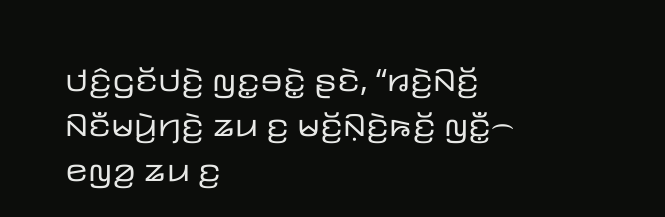ꤓꤢꤨ꤬ꤞꤢꤩꤓꤢꤧ꤬ ꤜꤢ꤭ꤋꤢꤧ꤭ ꤔꤢꤧ, “ꤙꤢꤧ꤬ꤡꤢꤩ꤬ ꤡꤢꤪꤗꤣꤧ꤬ꤚꤢꤧ꤬ ꤘꤣ ꤢ꤬ ꤗꤢꤩ꤬ꤡ꤫ꤢꤧ꤬ꤒꤢꤩ꤬ ꤜꤢꤪ꤭꤮ ꤕꤜꤤ꤬ ꤘꤣ ꤢ꤬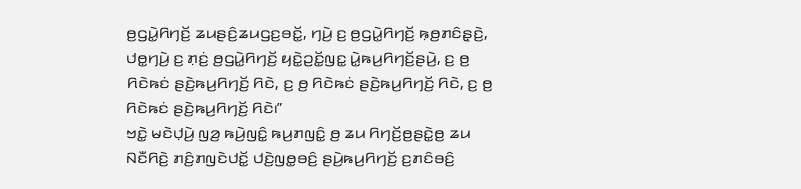ꤥ꤬ꤞꤣꤧ꤭ꤖꤚꤢꤩ꤬ ꤘꤣꤔꤢꤨ꤬ꤘꤣꤞꤢ꤬ꤋꤢꤩ꤭, ꤚꤣꤧ꤬ ꤢ꤬ ꤥ꤬ꤞꤣꤧ꤭ꤖꤚꤢꤩ꤬ ꤒ꤫ꤥ꤬ꤊꤢꤨꤔ꤫ꤢꤧ꤬, ꤓꤥ꤭ꤚꤣꤧ꤬ ꤢ꤬ ꤊ꤫ꤢꤦ꤬ ꤥ꤬ꤞꤣꤧ꤭ꤖꤚꤢꤩ꤬ ꤟꤢꤧ꤭ꤑꤢꤩ꤭ꤜꤢ꤭ ꤣꤧ꤭ꤒꤣ꤬ꤖꤚꤢꤩ꤬ꤔꤣꤧ꤬, ꤢ꤬ ꤥ꤬ ꤖꤢꤧꤒꤢꤦ ꤔꤢꤧ꤬ꤒꤣ꤬ꤖꤚꤢꤩ꤬ ꤖꤢꤧ, ꤢ꤬ ꤥ꤬ ꤖꤢꤧꤒꤢꤦ ꤔꤢꤧ꤬ꤒꤣ꤬ꤖꤚꤢꤩ꤬ ꤖꤢꤧ, ꤢ꤬ ꤥ꤬ ꤖꤢꤧꤒꤢꤦ ꤔꤢꤧ꤬ꤒꤣ꤬ꤖꤚꤢꤩ꤬ ꤖꤢꤧ꤯”
ꤠꤢꤧ꤭ ꤗꤢꤧꤓ꤫ꤣꤧ꤬ ꤜꤤ꤬ ꤒꤣꤧ꤬ꤜꤢꤨ꤭ ꤒꤣ꤬ꤊꤜꤢꤨ꤭ ꤥ꤬ ꤘꤣ ꤖꤚꤢꤩ꤬ꤥ꤬ꤔꤢꤧ꤭ꤥ꤬ ꤘꤣ ꤡꤢꤪꤖꤢꤧ꤬ ꤊꤢꤨ꤬ꤊꤜꤢꤧꤓꤢꤩ꤭ ꤓꤢꤧ꤬ꤜꤥ꤭ꤋꤢꤨ꤬ ꤔꤣꤧ꤬ꤒꤣ꤬ꤖꤚꤢꤩ꤬ ꤢ꤬ꤊꤢꤨꤋꤢꤨ꤬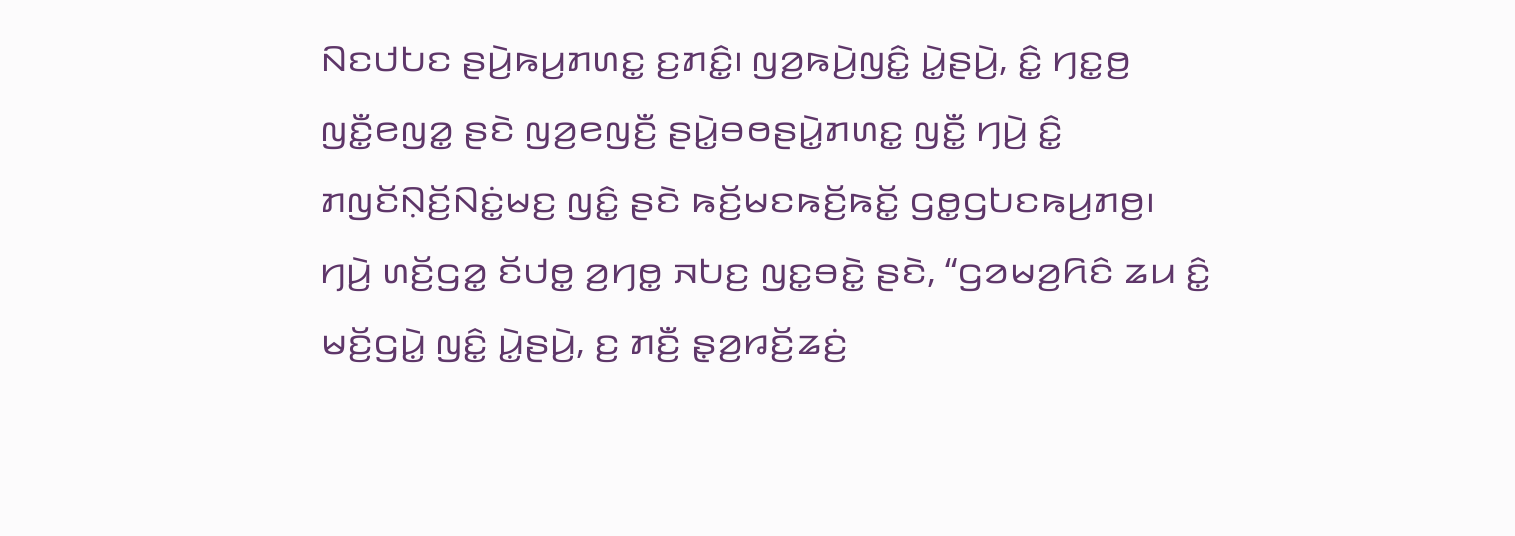ꤡꤢꤓꤝꤢ ꤔꤣꤧ꤬ꤒꤣ꤬ꤊꤛꤢ꤭ ꤢ꤬ꤊꤢꤨ꤭꤯ ꤜꤤ꤬ꤒꤣꤧ꤬ꤜꤢꤨ꤭ ꤣꤧ꤭ꤔꤣꤧ꤬, ꤢꤨ꤭ ꤚꤢ꤭ꤥ꤬ ꤜꤢꤪ꤭ꤕꤜꤤ꤭ ꤔꤢꤧ ꤜꤤ꤬ꤕꤜꤢꤪ꤬ ꤔꤣꤧ꤭ꤋꤥꤔꤣꤧ꤭ꤊꤛꤢ꤭ ꤜꤢꤪ꤭ ꤚꤣꤧ꤬ ꤢꤨ꤭ ꤊꤜꤢꤩꤡ꤫ꤢꤩ꤬ꤡꤢꤦ꤭ꤗꤢ꤬ ꤜꤢꤨ꤭ ꤔꤢꤧ ꤒꤢꤩ꤬ꤗꤢꤒꤢꤩ꤬ꤒꤢꤩ꤭ ꤞꤥ꤭ꤞꤝꤢꤒꤣ꤬ꤊꤥ꤬꤯
ꤚꤣꤧ꤬ ꤛꤢꤩ꤬ꤞꤤ꤭ ꤢꤩꤓꤥ꤭ ꤤ꤬ꤚꤥ꤭ ꤏꤝꤢ꤬ ꤜꤢ꤭ꤋꤢꤧ꤭ ꤔꤢꤧ, “ꤞꤤꤗꤤ꤬ꤖꤢꤨ ꤘꤣ ꤢꤨ꤭ ꤗꤢꤩ꤬ꤞꤣꤧ꤭ ꤜꤢꤨ꤭ ꤣꤧ꤭ꤔꤣꤧ꤬, ꤢ꤬ ꤊꤢꤪ꤬ ꤔ꤫ꤤ꤬ꤙꤢꤩ꤬ꤘꤢꤦ꤬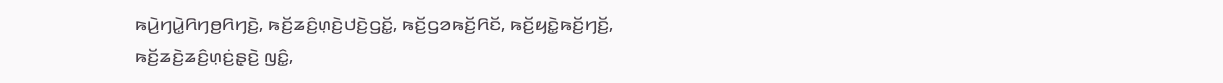ꤒꤣꤧ꤬ꤚꤣꤧ꤭ꤖꤚꤥ꤬ꤖꤚꤢꤧ꤬, ꤒꤢꤩ꤬ꤘꤢꤨ꤬ꤛ꤫ꤢꤧ꤬ꤓꤢꤧ꤬ꤞꤢꤩ꤭, ꤒꤢꤩ꤬ꤞꤤꤒꤢꤩ꤬ꤖꤢꤩ, ꤒꤢꤩ꤬ꤟꤢꤧ꤭ꤒꤢꤩ꤬ꤚꤢꤩ꤬, ꤒꤢꤩ꤬ꤘꤢꤧ꤬ꤘꤢꤨ꤬ꤛ꤫ꤢꤦ꤬ꤔ꤫ꤢꤧ꤬ ꤜꤢꤨ꤭,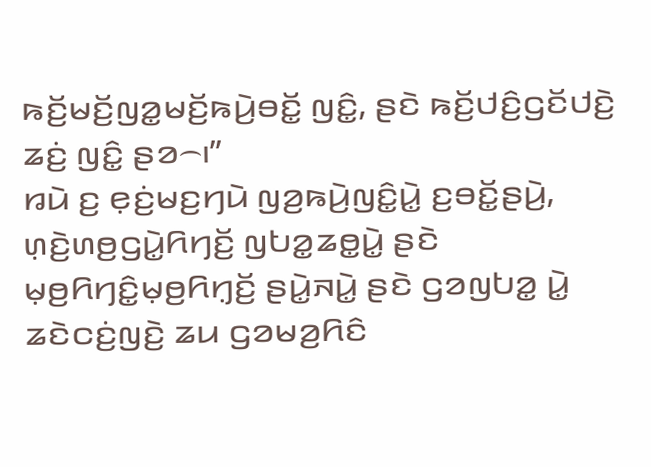ꤒꤢꤩ꤬ꤗꤢꤩ꤬ꤜꤤ꤭ꤗꤢꤩ꤬ꤒꤣꤧ꤬ꤋꤢꤩ꤭ ꤜꤢꤨ꤭, ꤔꤢꤧ ꤒꤢꤩ꤬ꤓꤢꤨ꤬ꤞꤢꤩꤓꤢꤧ꤬ ꤘꤢꤦ꤬ ꤜꤢꤨ꤭ ꤔꤤ꤮꤯”
ꤙꤣꤧ ꤢ꤬ ꤕ꤫ꤢꤦ꤬ꤗꤢ꤬ꤚꤣꤧ ꤜꤤ꤬ꤒꤣꤧ꤬ꤜꤢꤨ꤭ꤣꤧ꤭ ꤢ꤬ꤋꤢꤩ꤭ꤔꤣꤧ꤬, ꤛ꤫ꤢꤧ꤬ꤛꤥ꤬ꤞꤣꤧ꤭ꤖꤚꤢꤩ꤬ ꤜꤝꤤ꤭ꤘꤥ꤭ꤣꤧ꤭ ꤔꤢꤧ ꤗ꤫ꤥ꤬ꤖꤚꤢꤨ꤭ꤗ꤫ꤥ꤬ꤖꤚ꤫ꤢꤩ꤬ ꤔꤣꤧ꤭ꤏꤣꤧ꤭ ꤔꤢꤧ ꤞꤤꤜꤝꤤ꤭ ꤣꤧ꤭ ꤘꤢꤧꤍꤢꤦ꤬ꤜꤢꤧ꤬ ꤘꤣ ꤞꤤꤗꤤ꤬ꤖꤢꤨ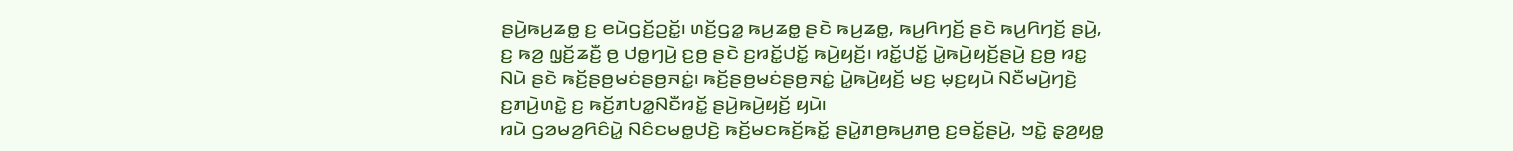ꤔꤣꤧ꤬ꤒꤣ꤬ꤘꤥ꤭ ꤢ꤬ ꤕꤣꤧꤞꤢꤩ꤬ꤑꤢꤩ꤭꤯ ꤛꤢꤩ꤬ꤞꤤ꤭ ꤒꤣ꤬ꤘꤥ꤭ ꤔꤢꤧ ꤒꤣ꤬ꤘꤥ꤭, ꤒꤣ꤬ꤖꤚꤢꤩ꤬ ꤔꤢꤧ ꤒꤣ꤬ꤖꤚꤢꤩ꤬ ꤔꤣꤧ꤬, ꤢ꤬ ꤒꤤ꤬ ꤜ꤫ꤢꤩ꤬ꤘꤢꤪ꤬ ꤥ꤬ ꤓꤥ꤭ꤚꤣꤧ꤬ ꤢ꤬ꤥ꤬ ꤔꤢꤧ ꤢ꤬ꤙꤢꤩ꤭ꤓꤢꤩ꤭ ꤒꤣꤧ꤬ꤟꤢꤩ꤬꤯ ꤙꤢꤩ꤭ꤓꤢꤩ꤭ ꤣꤧ꤭ꤒꤣꤧ꤬ꤟꤢꤩ꤬ꤔꤣꤧ꤬ ꤢ꤬ꤥ꤬ ꤙꤢ꤭ ꤡꤣꤧ ꤔꤢꤧ ꤒꤢꤩ꤬ꤔꤥ꤬ꤗꤢꤦꤔꤥ꤬ꤏꤢꤦ꤭꤯ ꤒꤢꤩ꤬ꤔꤥ꤬ꤗꤢꤦꤔꤥ꤬ꤏꤢꤦ꤭ ꤣꤧ꤭ꤒꤣꤧ꤬ꤟꤢꤩ꤬ ꤗꤢ꤬ ꤗ꤫ꤢ꤬ꤟꤣꤧ ꤡꤢꤪꤗꤣꤧ꤬ꤚꤢꤧ꤬ ꤢ꤬ꤊꤣꤧ꤬ꤛꤢꤧ꤭ ꤢ꤬ ꤒꤢꤩ꤬ꤊꤝꤤ꤭ꤡꤢꤪꤙꤢꤩ꤭ ꤔꤣꤧ꤬ꤒꤣꤧ꤬ꤟꤢꤩ꤬ ꤟꤣꤧ꤯
ꤙꤣꤧ ꤞꤤꤗꤤ꤬ꤖꤢꤨꤣꤧ꤭ ꤡꤢꤨꤢꤗꤥ꤭ꤓꤢꤧ꤬ ꤒꤢꤩ꤬ꤗꤢꤒꤢꤩ꤬ꤒꤢꤩ꤭ ꤔꤣꤧ꤭ꤊꤥ꤬ꤒꤣ꤬ꤊꤥ꤬ ꤢ꤬ꤋꤢꤩ꤭ꤔꤣꤧ꤬, ꤠꤢꤧ꤭ ꤔ꤫ꤤ꤬ꤟꤥ꤭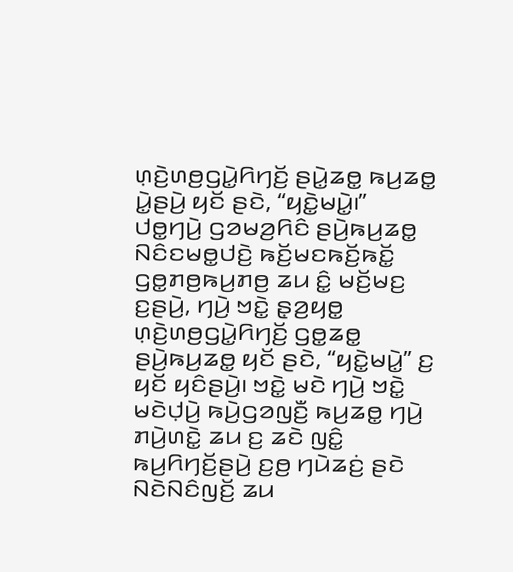ꤛ꤫ꤢꤧ꤬ꤛꤥ꤬ꤞꤣꤧ꤭ꤖꤚꤢꤩ꤬ ꤔꤣꤧ꤭ꤘꤥ꤭ ꤒꤣ꤬ꤘꤥ꤭ ꤣꤧ꤭ꤔꤣꤧ꤬ ꤟꤢꤩ ꤔꤢꤧ, “ꤟꤢꤧ꤭ꤗꤣꤧ꤭꤯”
ꤓꤥ꤭ꤚꤣꤧ꤬ ꤞꤤꤗꤤ꤬ꤖꤢꤨ ꤔꤣꤧ꤬ꤒꤣ꤬ꤘꤥ꤭ ꤡꤢꤨꤢꤗꤥ꤭ꤓꤢꤧ꤬ ꤒꤢꤩ꤬ꤗꤢꤒꤢꤩ꤬ꤒꤢꤩ꤭ ꤞꤥ꤭ꤊꤥ꤬ꤒꤣ꤬ꤊꤥ꤬ ꤘꤣ ꤢꤨ꤭ ꤗꤢꤩ꤬ꤗꤢ꤬ ꤢ꤬ꤔꤣꤧ꤬, ꤚꤣꤧ꤬ ꤠꤢꤧ꤭ ꤔ꤫ꤤ꤬ꤟꤥ꤭ ꤛ꤫ꤢꤧ꤬ꤛꤥ꤬ꤞꤣꤧ꤭ꤖꤚꤢꤩ꤬ ꤞꤥ꤭ꤘꤥ꤭ ꤔꤣꤧ꤬ꤒꤣ꤬ꤘꤥ꤭ ꤟꤢꤩ ꤔꤢꤧ, “ꤟꤢꤧ꤭ꤗꤣꤧ꤭” ꤢ꤬ ꤟꤢꤩ ꤟꤢꤨꤔꤣꤧ꤬꤯ ꤠꤢꤧ꤭ ꤗꤢꤧ ꤚꤣꤧ꤬ ꤠꤢꤧ꤭ ꤗꤢꤧꤓ꤫ꤣꤧ꤬ ꤒꤣꤧ꤬ꤞꤤꤜꤢꤪ꤬ ꤒꤣ꤬ꤘꤥ꤭ ꤚꤣꤧ꤬ ꤊꤣꤧ꤬ꤛꤢꤧ꤭ ꤘꤣ ꤢ꤬ ꤘꤢꤧ ꤜꤢꤨ꤭ ꤒꤣ꤬ꤖꤚꤢꤩ꤬ꤔꤣꤧ꤬ ꤢ꤬ꤥ꤬ ꤚꤣꤧꤘꤢꤦ꤬ ꤔꤢꤧ ꤡꤢꤧꤡꤢꤨꤜꤢꤩ꤬ ꤘꤣ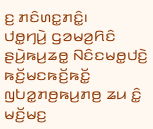ꤢ꤬ ꤊꤢꤨꤛꤢ꤭ꤊꤢꤨ꤭꤯
ꤓꤥ꤭ꤚꤣꤧ꤬ ꤞꤤꤗꤤ꤬ꤖꤢꤨ ꤔꤣꤧ꤬ꤒꤣ꤬ꤘꤥ꤭ ꤡꤢꤨꤢꤗꤥ꤭ꤓꤢꤧ꤬ ꤒꤢꤩ꤬ꤗꤢꤒꤢꤩ꤬ꤒꤢꤩ꤭ ꤜꤝꤤ꤭ꤊꤥ꤬ꤒꤣ꤬ꤊꤥ꤬ ꤘꤣ ꤢꤨ꤭ ꤗꤢꤩ꤬ꤗꤢ꤬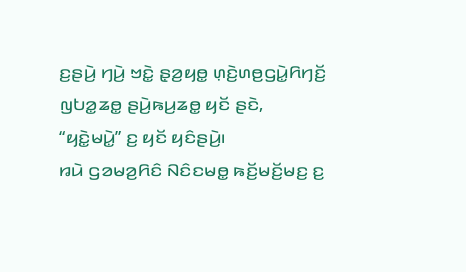ꤢ꤬ꤔꤣꤧ꤬ ꤚꤣꤧ꤬ ꤠꤢꤧ꤭ ꤔ꤫ꤤ꤬ꤟꤥ꤭ ꤛ꤫ꤢꤧ꤬ꤛꤥ꤬ꤞꤣꤧ꤭ꤖꤚꤢꤩ꤬ ꤜꤝꤤ꤭ꤘꤥ꤭ ꤔꤣꤧ꤬ꤒꤣ꤬ꤘꤥ꤭ ꤟꤢꤩ ꤔꤢꤧ, “ꤟꤢꤧ꤭ꤗꤣꤧ꤭” ꤢ꤬ ꤟꤢꤩ ꤟꤢꤨꤔꤣꤧ꤬꤯
ꤙꤣꤧ ꤞꤤꤗꤤ꤬ꤖꤢꤨ ꤡꤢꤨꤢꤗꤥ꤭ ꤒꤢꤩ꤬ꤗꤢꤩ꤬ꤗꤢ꤬ ꤢ꤬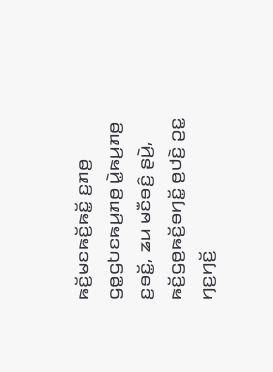ꤒꤢꤩ꤬ꤗꤢꤒꤢꤩ꤬ꤒꤢꤩ꤭ ꤢ꤬ꤊꤥ꤬ ꤞꤥ꤭ꤞꤝꤢꤒꤣ꤬ꤊꤥ꤬ ꤣꤧ꤭ꤒꤣ꤬ꤊꤥ꤬ ꤢ꤬ꤋꤢꤩ꤭, ꤘꤣ ꤗꤢꤪꤋꤢꤨ꤬ ꤔꤣꤧ꤬, ꤒꤢꤩ꤬ꤞꤥ꤬ꤒꤢꤩ꤬ꤋꤚꤢꤩ꤭ ꤥ꤬ꤓꤢꤧ꤬ ꤑꤢ꤭ ꤚꤢ꤬ꤚꤢꤩ꤬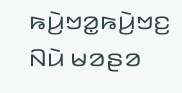ꤒꤣꤧ꤬ꤠꤤ꤭ꤒꤣꤧ꤬ꤠꤢ꤬ ꤡꤣꤧ ꤗꤤꤔꤤ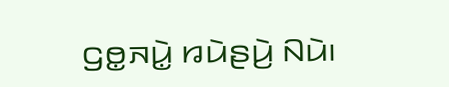ꤞꤥ꤭ꤏꤣꤧ꤭ ꤙꤣꤧꤔꤣꤧ꤬ ꤡꤣꤧ꤯